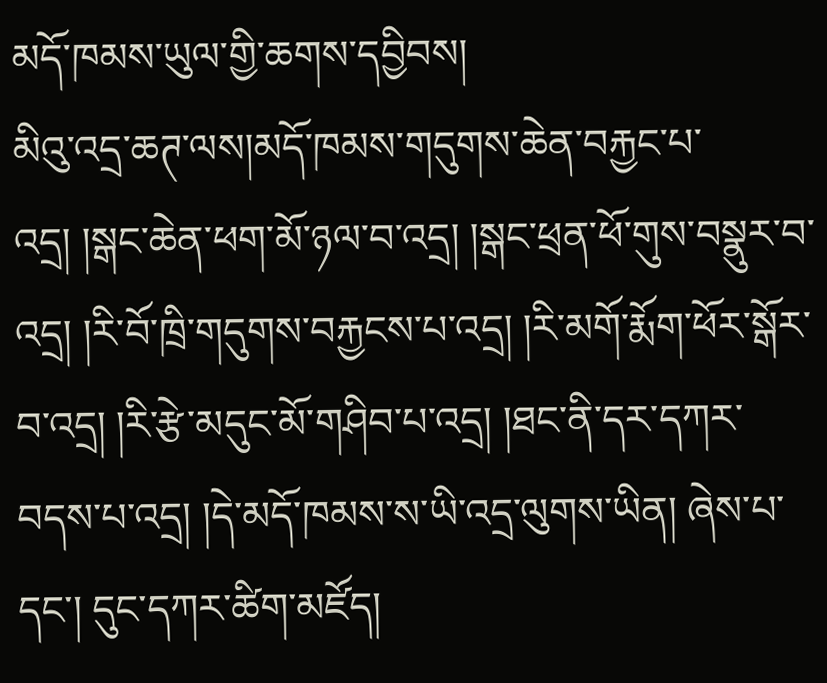མདོ་ཁམས་ཡུལ་གྱི་ཆགས་དབྱིབས།
མིའུ་འདྲ་ཆཊ་ལས།མདོ་ཁམས་གདུགས་ཆེན་བརྐྱང་པ་འདྲ། །སྒང་ཆེན་ཕག་མོ་ཉལ་བ་འདྲ། །སྒང་ཕྲན་ཕོ་གུས་བསྣུར་བ་འདྲ། །རི་བོ་ཁྲི་གདུགས་བརྐྱངས་པ་འདྲ། །རི་མགོ་རྨོག་ཕོར་སྒོར་བ་འདྲ། །རི་རྩེ་མདུང་མོ་གཤིབ་པ་འདྲ། །ཐང་ནི་དར་དཀར་བདས་པ་འདྲ། །དེ་མདོ་ཁམས་ས་ཡི་འདྲ་ལུགས་ཡིན། ཞེས་པ་དང་། དུང་དཀར་ཚིག་མཛོད།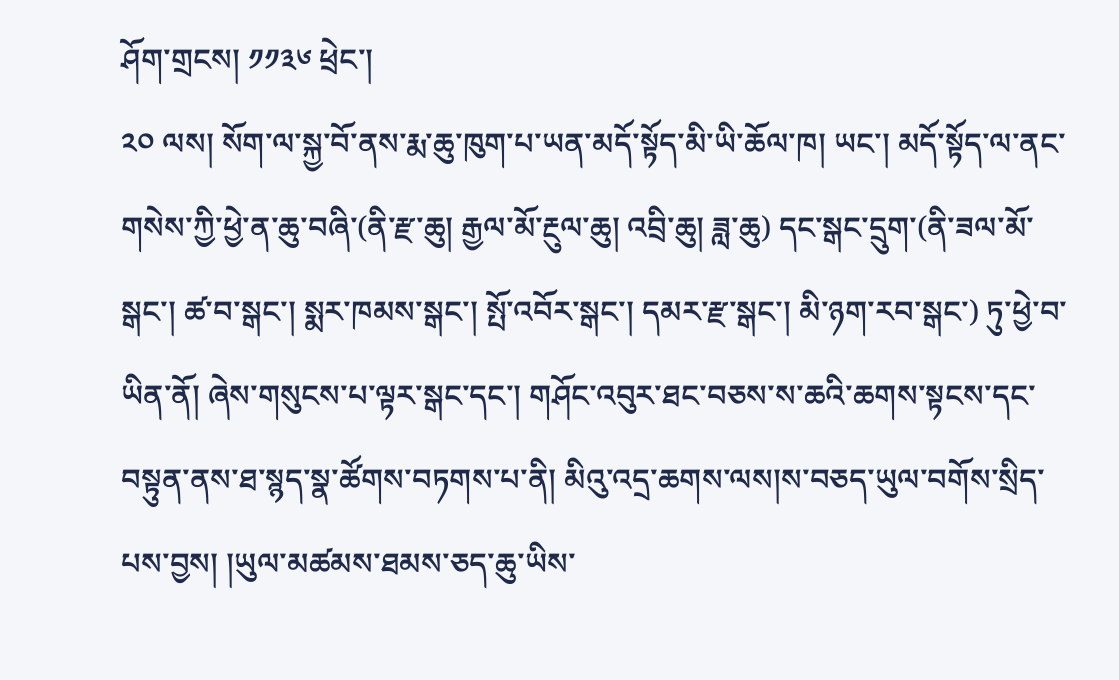ཤོག་གྲངས། ༡༡༣༦ ཕྲེང་།
༢༠ ལས། སོག་ལ་སྐྱ་བོ་ནས་རྨ་ཆུ་ཁུག་པ་ཡན་མདོ་སྟོད་མི་ཡི་ཆོལ་ཁ། ཡང་། མདོ་སྟོད་ལ་ནང་གསེས་ཀྱི་ཕྱེ་ན་ཆུ་བཞི་(ནི་རྫ་ཆུ། རྒྱལ་མོ་རྔུལ་ཆུ། འབྲི་ཆུ། ཟླ་ཆུ) དང་སྒང་དྲུག་(ནི་ཟལ་མོ་སྒང་། ཚ་བ་སྒང་། སྨར་ཁམས་སྒང་། སྤོ་འབོར་སྒང་། དམར་རྫ་སྒང་། མི་ཉག་རབ་སྒང་) ཏུ་ཕྱེ་བ་ཡིན་ནོ། ཞེས་གསུངས་པ་ལྟར་སྒང་དང་། གཤོང་འབུར་ཐང་བཅས་ས་ཆའི་ཆགས་སྟངས་དང་བསྟུན་ནས་ཐ་སྙད་སྣ་ཚོགས་བཏགས་པ་ནི། མིའུ་འདྲ་ཆགས་ལས།ས་བཅད་ཡུལ་བགོས་སྲིད་པས་བྱས། །ཡུལ་མཚམས་ཐམས་ཅད་ཆུ་ཡིས་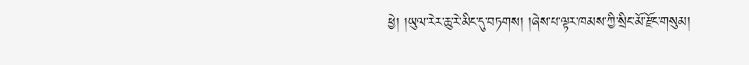ཕྱེ། །ཡུལ་རེར་ཆུ་རེ་མིང་དུ་བཏགས། །ཞེས་པ་ལྟར་ཁམས་ཀྱི་སྲིང་མོ་རྫོང་གསུམ།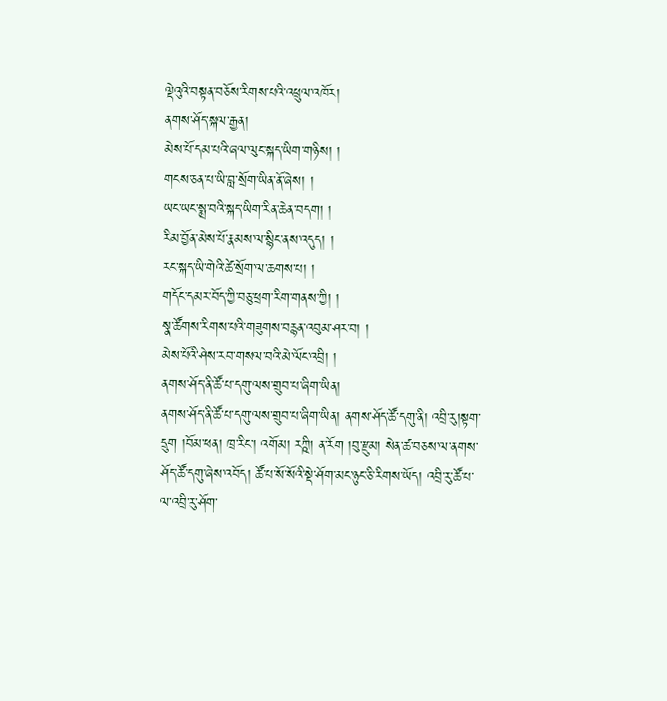ལྡེའུའི་བསྟན་བཅོས་རིགས་པའི་འཕྲུལ་འཁོར།
ནགས་ཤོད་སྐལ་རྒྱན།
མེས་པོ་དམ་པའི་ཞལ་ལུང་སྐད་ཡིག་གཉིས། །
གངས་ཅན་པ་ཡི་བླ་སྲོག་ཡིན་ནོ་ཞེས། །
ཡང་ཡང་སྨྲ་བའི་སྐད་ཡིག་རིན་ཆེན་བདག། །
རིམ་བྱོན་མེས་པོ་རྣམས་ལ་སྙིང་ནས་འདུད། །
རང་སྐད་ཡི་གེའི་ཚེ་སྲོག་ལ་ཆགས་པ། །
གདོང་དམར་བོད་ཀྱི་བཅུ་ཕྲག་རིག་གནས་ཀྱི། །
སྣ་ཚོགས་རིགས་པའི་གཟུགས་བརྙན་འབུམ་ཤར་བ། །
མེས་པོའི་ཤེས་རབ་གསལ་བའི་མེ་ལོང་འབྲི། །
ནགས་ཤོད་ནི་ཚོ་པ་དགུ་ལས་གྲུབ་པ་ཞིག་ཡིན།
ནགས་ཤོད་ནི་ཚོ་པ་དགུ་ལས་གྲུབ་པ་ཞིག་ཡིན། ནགས་ཤོད་ཚོ་དགུ་ནི། འབྲི་རུ།སྟག་དྲུག །བོམ་ཕན། ཁྲ་རིང་། འགོམ། རཀྵི། ན་རོག །བུ་རྫུམ། སེན་ཚ་བཅས་ལ་ནགས་ཤོད་ཚོ་དགུ་ཞེས་འབོད། ཚོ་པ་སོ་སོའི་སྡེ་ཤོག་མང་ཉུང་ཅི་རིགས་ཡོད། འབྲི་རུ་ཚོ་པ་ལ་འབྲི་རུ་ཤོག་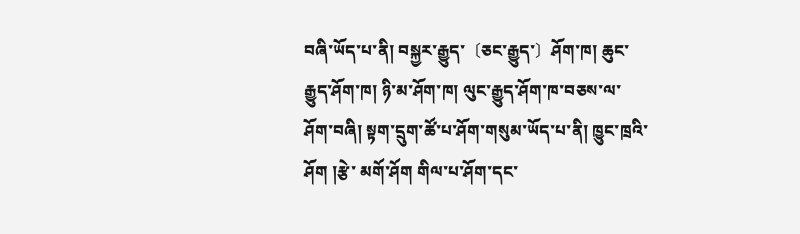བཞི་ཡོད་པ་ནི། བསྐྱར་རྒྱུད་〔ཅང་རྒྱུད་〕ཤོག་ཁ། ཆུང་རྒྱུད་ཤོག་ཁ། ཉི་མ་ཤོག་ཁ། ལུང་རྒྱུད་ཤོག་ཁ་བཅས་ལ་ཤོག་བཞི། སྟག་དྲུག་ཚོ་པ་ཤོག་གསུམ་ཡོད་པ་ནི། ཁྱུང་ཁྲའི་ཤོག །རྩེ་ མགོ་ཤོག གིལ་པ་ཤོག་དང་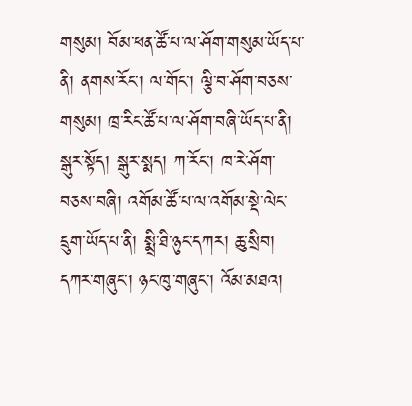གསུམ། བོམ་ཕན་ཚོ་པ་ལ་ཤོག་གསུམ་ཡོད་པ་ནི། ནགས་རོང་། ལ་གོང་། ལྕི་བ་ཤོག་བཅས་གསུམ། ཁྲ་རིང་ཚོ་པ་ལ་ཤོག་བཞི་ཡོད་པ་ནི། སྒུར་སྟོད། སྒུར་སྨད། ཀ་རོང་། ཁ་རེ་ཤོག་བཅས་བཞི། འགོམ་ཚོ་པ་ལ་འགོམ་སྡེ་ལེང་དྲུག་ཡོད་པ་ནི། སྨྲི་ཐི་ཉུང་དཀར། ཆུ་སྲིབ། དཀར་གཞུང་། ཉང་ཁུ་གཞུང་། འོམ་མཐའ།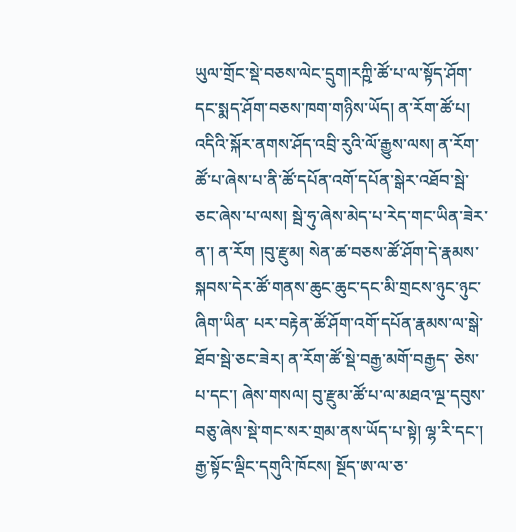ཡུལ་གྲོང་སྡེ་བཅས་ལེང་དྲུག།རཀྵི་ཚོ་པ་ལ་སྟོད་ཤོག་དང་སྨད་ཤོག་བཅས་ཁག་གཉིས་ཡོད། ན་རོག་ཚོ་པ། འདིའི་སྐོར་ནགས་ཤོད་འབྲི་རུའི་ལོ་རྒྱུས་ལས། ན་རོག་ཚོ་པ་ཞེས་པ་ནི་ཚོ་དཔོན་འགོ་དཔོན་སྒེར་འཐོབ་སྦེ་ཅང་ཞེས་པ་ལས། སྦེ་ཧུ་ཞེས་མེད་པ་རེད་གང་ཡིན་ཟེར་ན་། ན་རོག །བུ་རྫུམ། སེན་ཚ་བཅས་ཚོ་ཤོག་དེ་རྣམས་སྐབས་དེར་ཚོ་གནས་ཆུང་ཆུང་དང་མི་གྲངས་ཉུང་ཉུང་ཞིག་ཡིན་ པར་བརྟེན་ཚོ་ཤོག་འགོ་དཔོན་རྣམས་ལ་སྒེ་ཐོབ་སྦེ་ཅང་ཟེར། ན་རོག་ཚོ་སྡེ་བརྒྱ་མགོ་བརྒྱད་ ཅེས་པ་དང་། ཞེས་གསལ། བུ་རྫུམ་ཚོ་པ་ལ་མཐའ་ལྔ་དབུས་བཅུ་ཞེས་སྡེ་གང་སར་གྲམ་ནས་ཡོད་པ་སྟེ། ལྷ་རི་དང་། རྒྱ་སྟོང་ལྡིང་དགུའི་ཁོངས། སྔོད་ཨ་ལ་ཅ་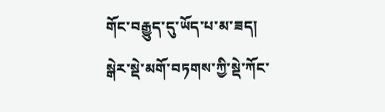གོང་བརྒྱུད་དུ་ཡོད་པ་མ་ཟད། སྒེར་སྡེ་མགོ་བཏགས་ཀྱི་སྡེ་ཀོང་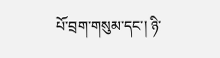པོ་བྲག་གསུམ་དང་། ཉི་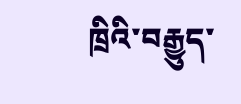ཁྲིའི་བརྒྱུད་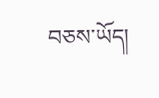བཅས་ཡོད།